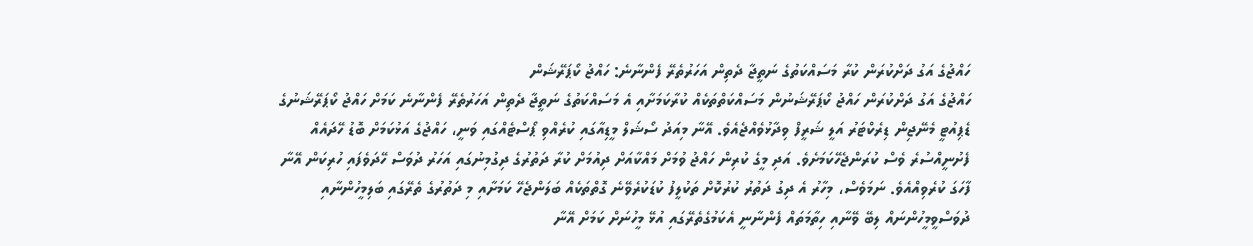ހައްޖުގެ އަގު ދަށްކުރަން ކުރާ މަސައްކަތުގެ ނަތީޖާ ދެތިން އަހަރުތެރޭ ފެންނާނެ: ހައްޖު ކޯޕަރޭޝަން
ހައްޖުގެ އަގު ދަށްކުރަން ހައްޖު ކޯޕަރޭޝަނުން މަސައްކަތްތަކެއް ކުރާކަމަށާއި އެ މަސައްކަތުގެ ނަތީޖާ ދެތިން އަހަރުތެރޭ ފެންނާނެ ކަމަށް ހައްޖު ކޯޕަރޭޝަނުގެ ޑެޕިއުޓީ މެނޭޖިން ޑިރެކްޓަރު އަލީ ޝަރީފް ވިދާޅުވެއްޖެއެވެ. އޭނާ މިއަދު ސޯޝަލް މީޑިއާގައި ކުރެއްވި ޕޯސްޓެއްގައި ވަނީ، ހައްޖުގެ އަޅުކަމަށް ބޮޑު ހޭދައެއް ފެށުނީއްސުރެ ވެސް ކުރަންޖެހޭކަމަށެވެ. އަދި މީގެ ކުރިން ހައްޖު ވުމަށް މައްކާއަށް ދިއުމަށް ކުރާ ދަތުރުގެ ދިގުމިނުގައި އަހަރު ދުވަސް ހޭދަވެފައި ހުރިކަން އޭނާ ފާހަގަ ކުރެވިއްއެވެ. ނަމަވެސް، މިހާރު އެ ދިގު ދަތުރު ކުރުކޮށް ތަކުލީފު ކުޑަކުރެވޭނެ ގޮތްތަކެއް ބަލަންޖެހޭ ކަމަށާއި މި ދަތުރުގެ ތެރޭގައި ބަލިމީހުންނާއި ދުވަސްވީމީހުންނައް ލިބޭ ވޭނާއި ހިތާމަތައް ފެންނާނީ އެކަމުގެތެރޭގައި އުޅޭ މީހުނަށް ކަމަށް އޭނާ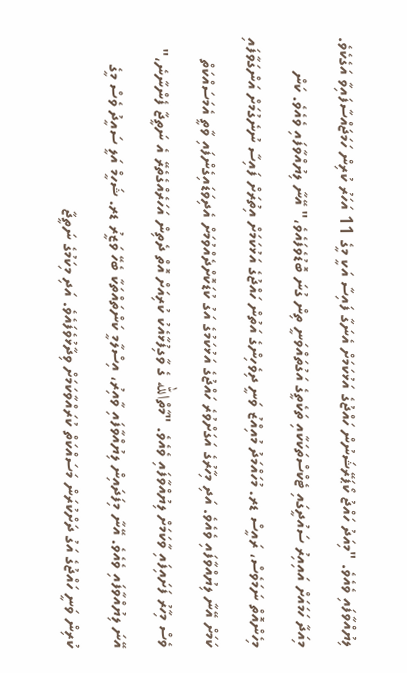ލިޔުއްވާފައި ވެއެވެ. "މިއަދު ހައްޖު ކޯޕަރޭޝަނުން ހައްޖުގެ އަޅުކަމަށް އެނަގާ ފައިސާ އަކީ މީގެ 11 އަހަރު ކުރިން ހަމަޖައްސާފައިވާ އަގެކެވެ. މިއަދާ ހަމައަށް އައިއިރު ސައުދީގައި ޓެކްސްތަކަކާއި ތަކެތީގެ އަގުތައްވަނީ ތިން ގުނަ ބޮޑުވެފައެވެ،" އޭނާ ލިޔުއްވާފައި ވެއެވެ. ކަން މިހެންއޮތް ނަމަވެސް، ރައީސް ޑރ. މުހައްމަދު މުއިއްޒު ވަނީ ދިވެހިންގެ އަތުން ހައްޖުގެ އަޅުކަމަށް އިތުރަށް ފައިސާ ނުނެގުމަށް އަންގަވާފައި ކަމަށް އޭނާ ލިޔުއްވާފައި ވެއެވެ. އަދި މިހާރުގެ އަގަށްވުރެ ހައްޖުގެ އަޅުކަމުގެ އަގު ކުޑަކޮށްދެއްވުމަށް އެދިވަޑައިގެންފައި ވާތީ އެމަސައްކަތް ވެސް މިހާރު ފަށައިފައި ވާކަމަށް ލިޔުއްވާފައި ވެއެވެ. "މާތްالله ގެ ވާގިފުޅާއެކު ކުރިއަށް އޮތް ދެތިން އަހަރެއްގެތެރޭ އެ ނަތީޖާ ފެންނާނެ،" އޭނަ ލިޔުއްވާފައި ވެއެވެ. އޭނާ މިފަދައިން ލިޔުއްވާފައި ވާއިރު، އިސްލާމީ ކަންތައްތަކާ ބެހޭ ވަޒީރު ޑރ. ޝަހީމް އަލީ ސައީދު ވެސް މީގެ ކުރިން ވަނީ ހައްޖުގެ އަގު ދަށްކުރަން މަސައްކަތް ކުރައްވާކަމަށް ވިދާޅުވެފައެވެ. އަދި މިކަމުގެ ނަތީޖާ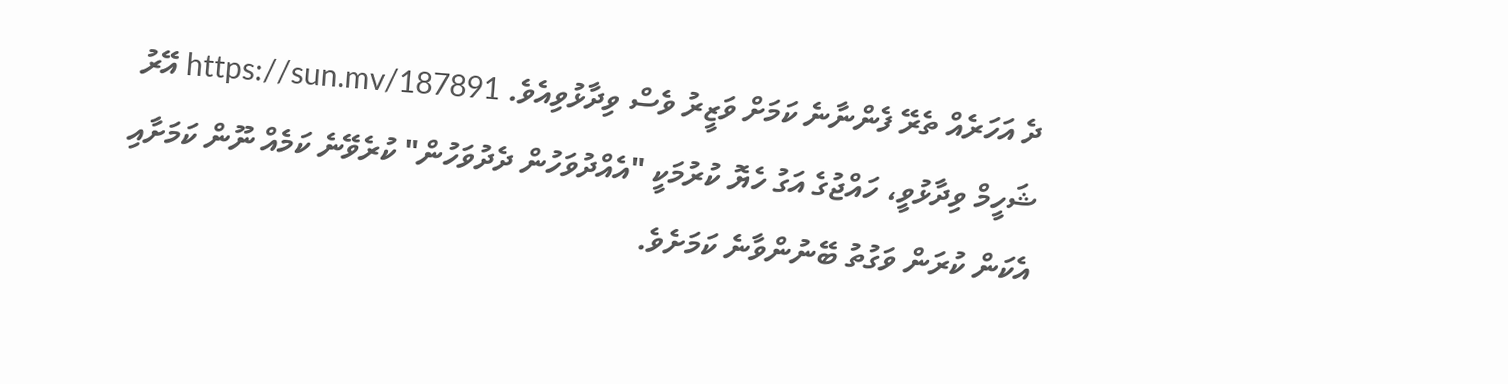ދެ އަހަރެއް ތެރޭ ފެންނާނެ ކަމަށް ވަޒީރު ވެސް ވިދާޅުވިއެވެ. https://sun.mv/187891 އޭރު ޝަހީމް ވިދާޅުވީ، ހައްޖުގެ އަގު ހެޔޮ ކުރުމަކީ "އެއްދުވަހުން ދެދުވަހުން" ކުރެވޭނެ ކަމެއް ނޫން ކަމަށާއި އެކަން ކުރަން ވަގުތު ބޭނުންވާނެ ކަމަށެވެ.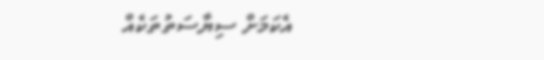އެކަމަށް ސިޔާސަތުތަކެއް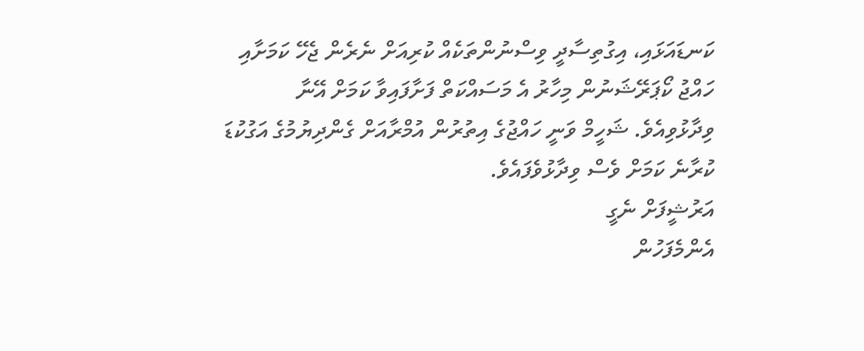ކަނޑައަޅައި، އިގުތިސާދީ ވިސްނުންތަކެއް ކުރިއަށް ނެރެން ޖެހޭ ކަމަށާއި ހައްޖު ކޯޕަރޭޝަނުން މިހާރު އެ މަސައްކަތް ފަށާފައިވާ ކަމަށް އޭނާ ވިދާޅުވިއެވެ. ޝަހީމް ވަނީ ހައްޖުގެ އިތުރުން އުމްރާއަށް ގެންދިޔުމުގެ އަގުކުޑަ ކުރާނެ ކަމަށް ވެސް ވިދާޅުވެފައެވެ.
އަރުޝީފަށް ނެގީ
އެންމެފަހުން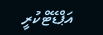އަޕްޑޭޓްކުރީ